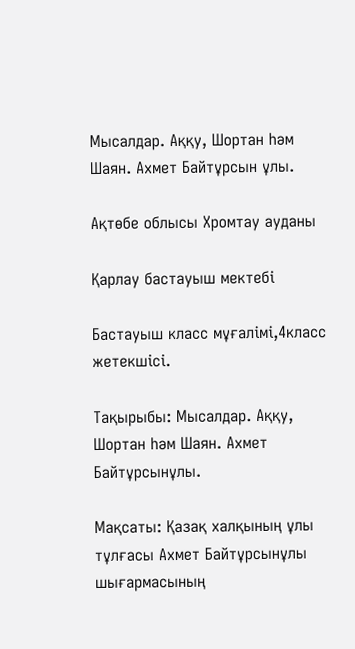Мысалдар. Аққу, Шортан һәм Шаян. Ахмет Байтұрсын ұлы.

Ақтөбе облысы Хромтау ауданы

Қарлау бастауыш мектебі

Бастауыш класс мұғалімі,4класс жетекшісі.

Тақырыбы: Мысалдар. Аққу, Шортан һәм Шаян. Ахмет Байтұрсынұлы.

Мақсаты: Қазақ халқының ұлы тұлғасы Ахмет Байтұрсынұлы шығармасының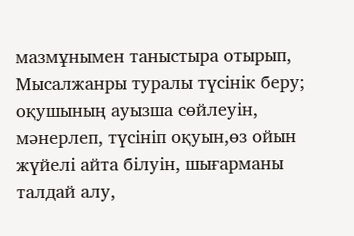мазмұнымен таныстыра отырып, Мысалжанры туралы түсінік беру; оқушының ауызша сөйлеуін, мәнерлеп, түсініп оқуын,өз ойын жүйелі айта білуін, шығарманы талдай алу,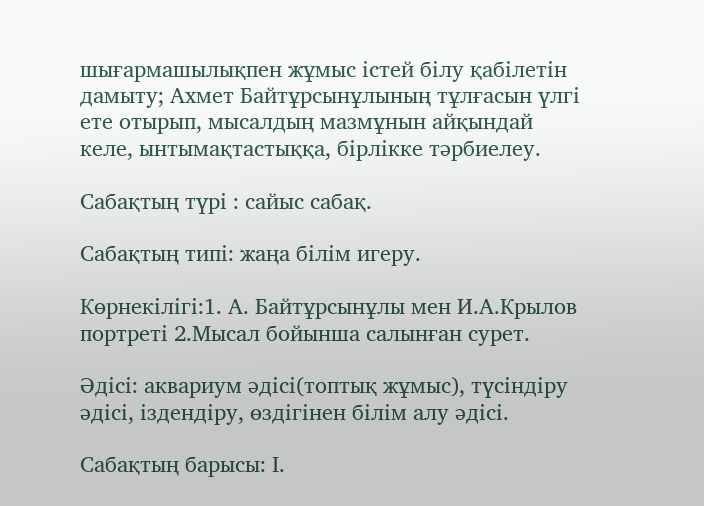шығармашылықпен жұмыс істей білу қабілетін дамыту; Ахмет Байтұрсынұлының тұлғасын үлгі ете отырып, мысалдың мазмұнын айқындай келе, ынтымақтастыққа, бірлікке тәрбиелеу.

Сабақтың түрі : сайыс сабақ.

Сабақтың типі: жаңа білім игеру.

Көрнекілігі:1. А. Байтұрсынұлы мен И.А.Крылов портреті 2.Мысал бойынша салынған сурет.

Әдісі: аквариум әдісі(топтық жұмыс), түсіндіру әдісі, іздендіру, өздігінен білім алу әдісі.

Сабақтың барысы: І.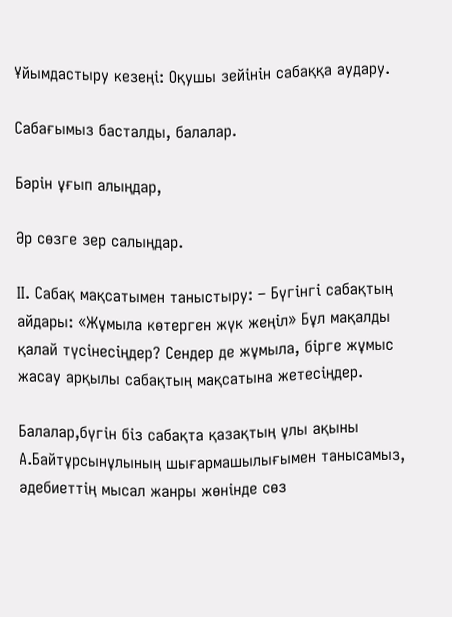Ұйымдастыру кезеңі: Оқушы зейінін сабаққа аудару.

Сабағымыз басталды, балалар.

Бәрін ұғып алыңдар,

Әр сөзге зер салыңдар.

ІІ. Сабақ мақсатымен таныстыру: – Бүгінгі сабақтың айдары: «Жұмыла көтерген жүк жеңіл» Бұл мақалды қалай түсінесіңдер? Сендер де жұмыла, бірге жұмыс жасау арқылы сабақтың мақсатына жетесіңдер.

Балалар,бүгін біз сабақта қазақтың ұлы ақыны А.Байтұрсынұлының шығармашылығымен танысамыз, әдебиеттің мысал жанры жөнінде сөз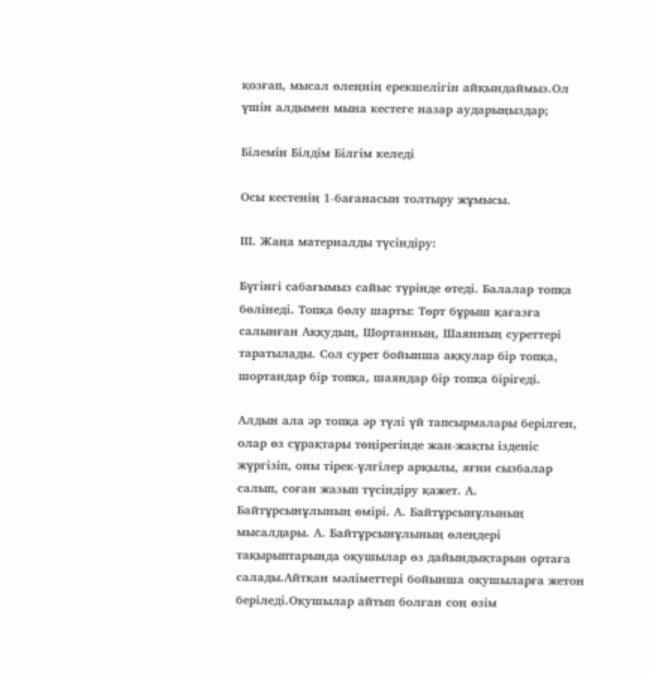қозғап, мысал өлеңнің ерекшелігін айқындаймыз.Ол үшін алдымен мына кестеге назар аударыңыздар;

Білемін Білдім Білгім келеді

Осы кестенің 1-бағанасын толтыру жұмысы.

ІІІ. Жаңа материалды түсіндіру:

Бүгінгі сабағымыз сайыс түрінде өтеді. Балалар топқа бөлінеді. Топқа бөлу шарты: Төрт бұрыш қағазға салынған Аққудың, Шортанның, Шаянның суреттері таратылады. Сол сурет бойынша аққулар бір топқа, шортандар бір топқа, шаяндар бір топқа бірігеді.

Алдын ала әр топқа әр түлі үй тапсырмалары берілген, олар өз сұрақтары төңірегінде жан-жақты ізденіс жүргізіп, оны тірек-үлгілер арқылы, яғни сызбалар салып, соған жазып түсіндіру қажет. А. Байтұрсынұлының өмірі. А. Байтұрсынұлының мысалдары. А. Байтұрсынұлының өлеңдері тақырыптарында оқушылар өз дайындықтарын ортаға салады.Айтқан мәліметтері бойынша оқушыларға жетон беріледі.Оқушылар айтып болған соң өзім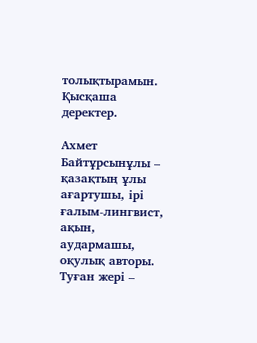толықтырамын. Қысқаша деректер.

Ахмет Байтұрсынұлы – қазақтың ұлы ағартушы, ірі ғалым-лингвист, ақын, аудармашы, оқулық авторы. Туған жері –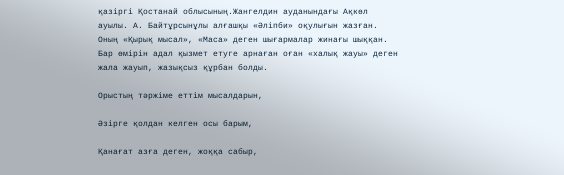қазіргі Қостанай облысының.Жангелдин ауданындағы Ақкөл ауылы. А. Байтұрсынұлы алғашқы «Әліпби» оқулығын жазған. Оның «Қырық мысал», «Маса» деген шығармалар жинағы шыққан. Бар өмірін адал қызмет етуге арнаған оған «халық жауы» деген жала жауып, жазықсыз құрбан болды.

Орыстың тәржіме еттім мысалдарын,

Әзірге қолдан келген осы барым,

Қанағат азға деген, жоққа сабыр,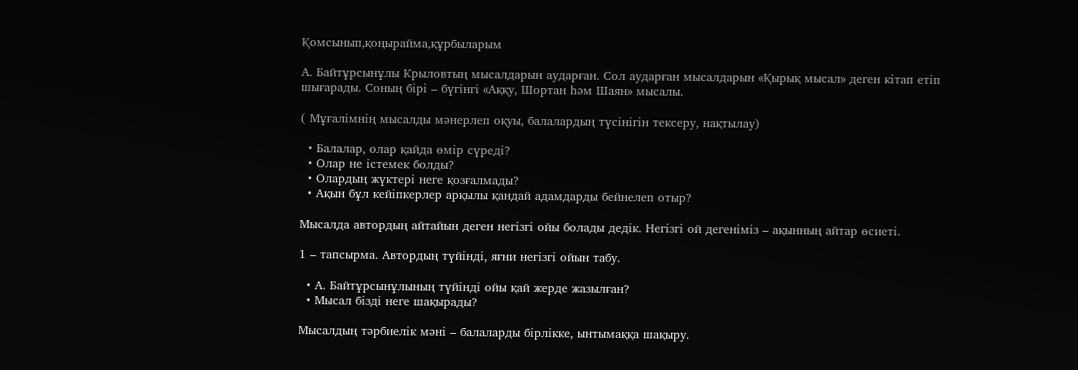Қомсынып,қоңырайма,құрбыларым

А. Байтұрсынұлы Крыловтың мысалдарын аударған. Сол аударған мысалдарын «Қырық мысал» деген кітап етіп шығарады. Соның бірі – бүгінгі «Аққу, Шортан һәм Шаян» мысалы.

( Мұғалімнің мысалды мәнерлеп оқуы, балалардың түсінігін тексеру, нақтылау)

  • Балалар, олар қайда өмір сүреді?
  • Олар не істемек болды?
  • Олардың жүктері неге қозғалмады?
  • Ақын бұл кейіпкерлер арқылы қандай адамдарды бейнелеп отыр?

Мысалда автордың айтайын деген негізгі ойы болады дедік. Негізгі ой дегеніміз – ақынның айтар өсиеті.

1 – тапсырма. Автордың түйінді, яғни негізгі ойын табу.

  • А. Байтұрсынұлының түйінді ойы қай жерде жазылған?
  • Мысал бізді неге шақырады?

Мысалдың тәрбиелік мәні – балаларды бірлікке, ынтымаққа шақыру.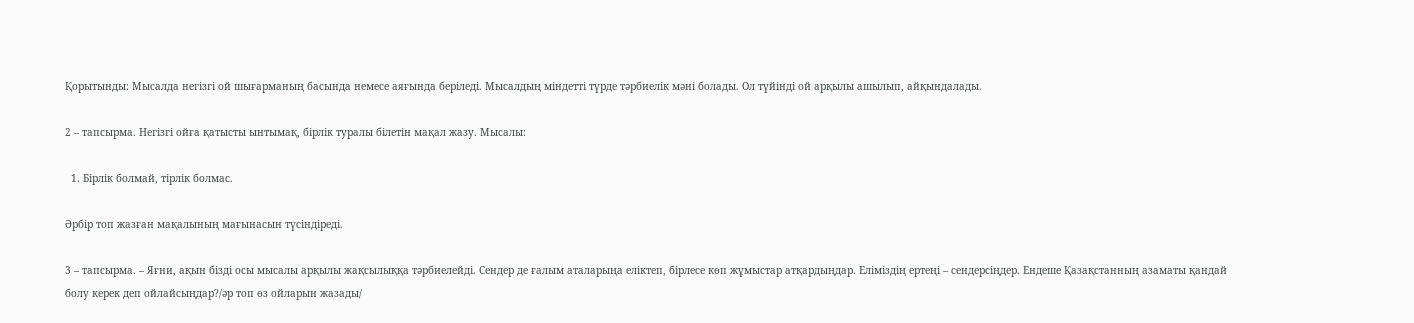Қорытынды: Мысалда негізгі ой шығарманың басында немесе аяғында беріледі. Мысалдың міндетті түрде тәрбиелік мәні болады. Ол түйінді ой арқылы ашылып, айқындалады.

2 – тапсырма. Негізгі ойға қатысты ынтымақ, бірлік туралы білетін мақал жазу. Мысалы:

  1. Бірлік болмай, тірлік болмас.

Әрбір топ жазған мақалының мағынасын түсіндіреді.

3 – тапсырма. – Яғни, ақын бізді осы мысалы арқылы жақсылыққа тәрбиелейді. Сендер де ғалым аталарыңа еліктеп, бірлесе көп жұмыстар атқардыңдар. Еліміздің ертеңі – сендерсіңдер. Ендеше Қазақстанның азаматы қандай болу керек деп ойлайсыңдар?/әр топ өз ойларын жазады/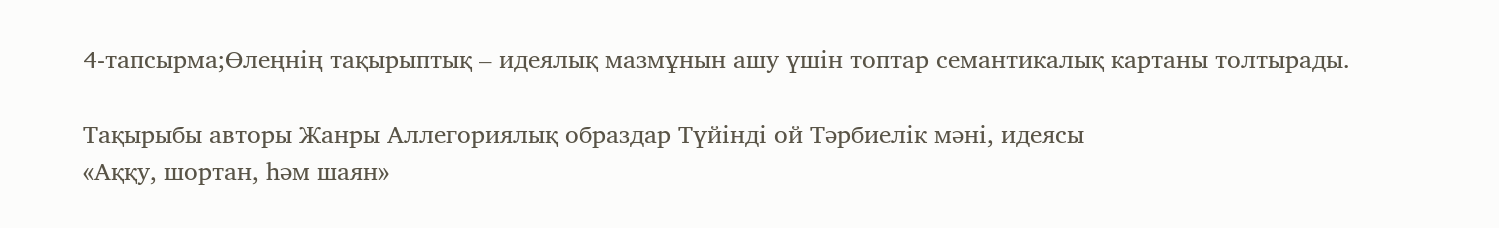4-тапсырма;Өлеңнің тақырыптық – идеялық мазмұнын ашу үшін топтар семантикалық картаны толтырады.

Тақырыбы авторы Жанры Аллегориялық образдар Түйінді ой Тәрбиелік мәні, идеясы
«Аққу, шортан, һәм шаян»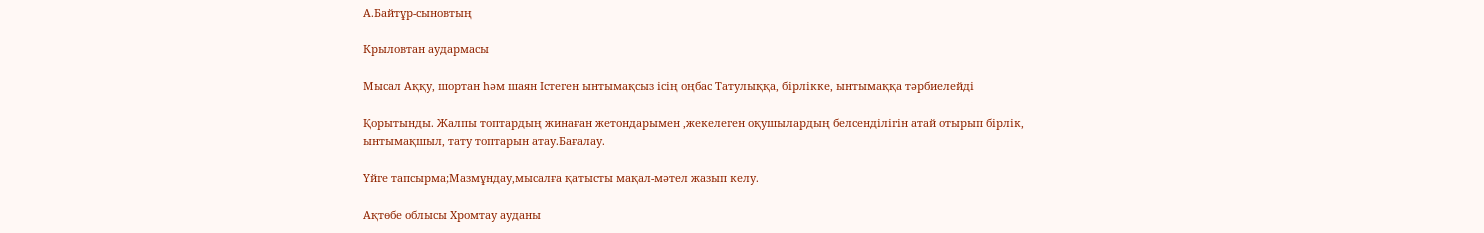А.Байтұр-сыновтың

Крыловтан аудармасы

Мысал Аққу, шортан һәм шаян Істеген ынтымақсыз ісің оңбас Татулыққа, бірлікке, ынтымаққа тәрбиелейді

Қорытынды. Жалпы топтардың жинаған жетондарымен ,жекелеген оқушылардың белсенділігін атай отырып бірлік, ынтымақшыл, тату топтарын атау.Бағалау.

Үйге тапсырма;Мазмұндау,мысалға қатысты мақал-мәтел жазып келу.

Ақтөбе облысы Хромтау ауданы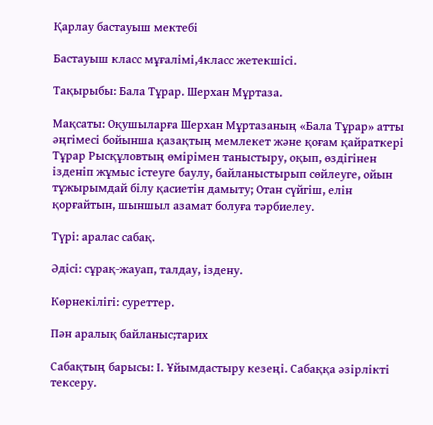Қарлау бастауыш мектебі

Бастауыш класс мұғалімі,4класс жетекшісі.

Тақырыбы: Бала Тұрар. Шерхан Мұртаза.

Мақсаты: Оқушыларға Шерхан Мұртазаның «Бала Тұрар» атты әңгімесі бойынша қазақтың мемлекет және қоғам қайраткері Тұрар Рысқұловтың өмірімен таныстыру, оқып, өздігінен ізденіп жұмыс істеуге баулу, байланыстырып сөйлеуге, ойын тұжырымдай білу қасиетін дамыту; Отан сүйгіш, елін қорғайтын, шыншыл азамат болуға тәрбиелеу.

Түрі: аралас сабақ.

Әдісі: сұрақ-жауап, талдау, іздену.

Көрнекілігі: суреттер.

Пән аралық байланыс;тарих

Сабақтың барысы: І. Ұйымдастыру кезеңі. Сабаққа әзірлікті тексеру.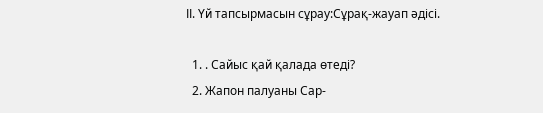ІІ. Үй тапсырмасын сұрау:Сұрақ-жауап әдісі.

  1. . Сайыс қай қалада өтеді?
  2. Жапон палуаны Сар-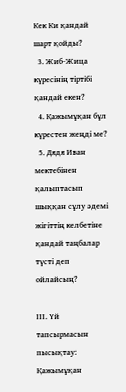Кек Ки қандай шарт қойды?
  3. Жиб-Жица күресінің тіртібі қандай екен?
  4. Қажымұқан бұл күрестен жеңді ме?
  5. Дядя Иван мектебінен қалыптасып шыққан сұлу әдемі жігіттің келбетіне қандай таңбалар түсті деп ойлайсың?

ІІІ. Үй тапсырмасын пысықтау: Қажымұқан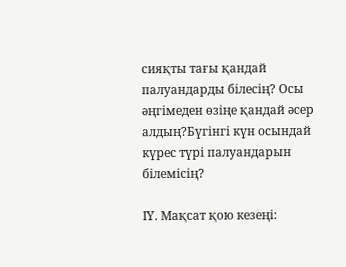сияқты тағы қандай палуандарды білесің? Осы әңгімеден өзіңе қандай әсер алдың?Бүгінгі күн осындай күрес түрі палуандарын білемісің?

ІҮ. Мақсат қою кезеңі: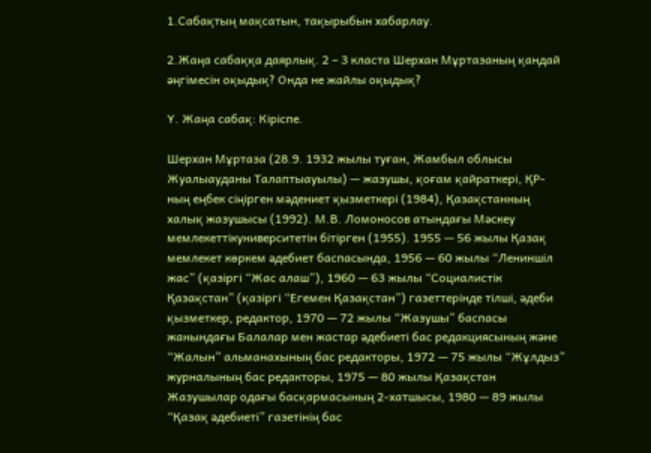1.Сабақтың мақсатын, тақырыбын хабарлау.

2.Жаңа сабаққа даярлық. 2 – 3 класта Шерхан Мұртазаның қандай әңгімесін оқыдық? Онда не жайлы оқыдық?

Ү. Жаңа сабақ: Кіріспе.

Шерхан Мұртаза (28.9. 1932 жылы туған, Жамбыл облысы Жуалыауданы Талаптыауылы) — жазушы, қоғам қайраткері, ҚР-ның еңбек сіңірген мәдениет қызметкері (1984), Қазақстанның халық жазушысы (1992). М.В. Ломоносов атындағы Мәскеу мемлекеттікуниверситетін бітірген (1955). 1955 — 56 жылы Қазақ мемлекет көркем әдебиет баспасында, 1956 — 60 жылы “Лениншіл жас” (қазіргі “Жас алаш”), 1960 — 63 жылы “Социалистік Қазақстан” (қазіргі “Егемен Қазақстан”) газеттерінде тілші, әдеби қызметкер, редактор, 1970 — 72 жылы “Жазушы” баспасы жанындағы Балалар мен жастар әдебиеті бас редакциясының және “Жалын” альманахының бас редакторы, 1972 — 75 жылы “Жұлдыз” журналының бас редакторы, 1975 — 80 жылы Қазақстан Жазушылар одағы басқармасының 2-хатшысы, 1980 — 89 жылы “Қазақ әдебиеті” газетінің бас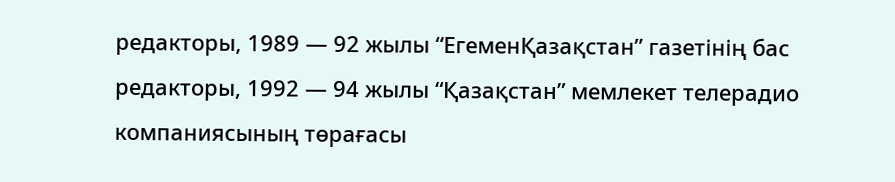редакторы, 1989 — 92 жылы “ЕгеменҚазақстан” газетінің бас редакторы, 1992 — 94 жылы “Қазақстан” мемлекет телерадио компаниясының төрағасы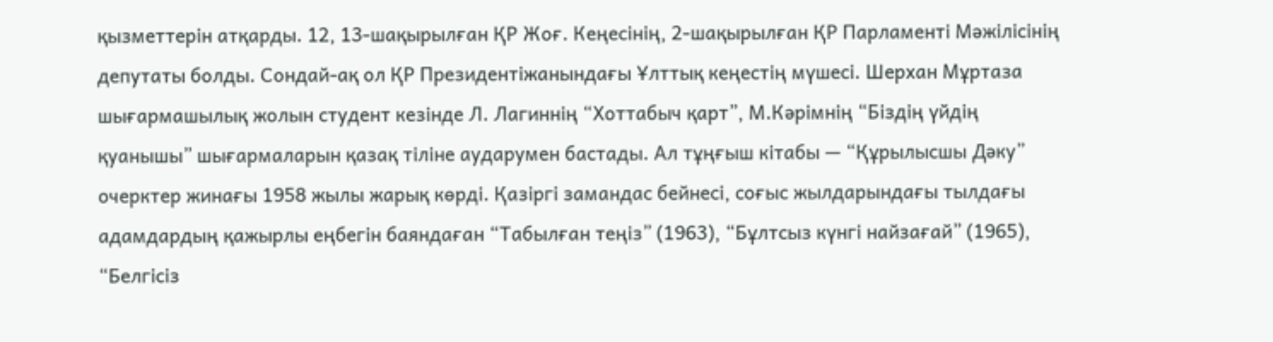қызметтерін атқарды. 12, 13-шақырылған ҚР Жоғ. Кеңесінің, 2-шақырылған ҚР Парламенті Мәжілісінің депутаты болды. Сондай-ақ ол ҚР Президентіжанындағы Ұлттық кеңестің мүшесі. Шерхан Мұртаза шығармашылық жолын студент кезінде Л. Лагиннің “Хоттабыч қарт”, М.Кәрімнің “Біздің үйдің қуанышы” шығармаларын қазақ тіліне аударумен бастады. Ал тұңғыш кітабы — “Құрылысшы Дәку” очерктер жинағы 1958 жылы жарық көрді. Қазіргі замандас бейнесі, соғыс жылдарындағы тылдағы адамдардың қажырлы еңбегін баяндаған “Табылған теңіз” (1963), “Бұлтсыз күнгі найзағай” (1965), “Белгісіз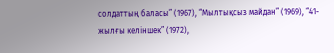солдаттың баласы” (1967), “Мылтықсыз майдан” (1969), “41-жылғы келіншек” (1972),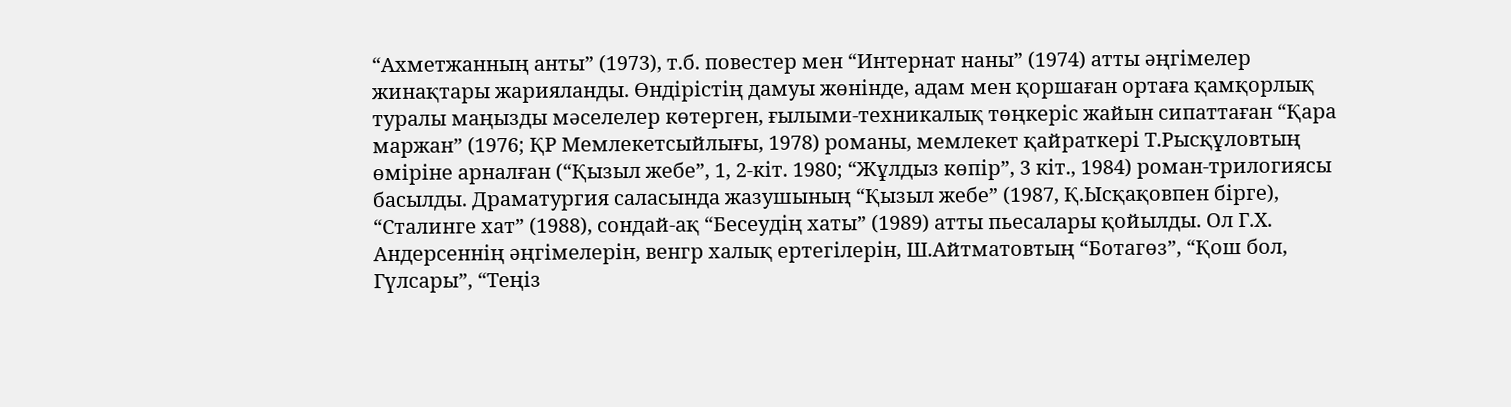“Ахметжанның анты” (1973), т.б. повестер мен “Интернат наны” (1974) атты әңгімелер жинақтары жарияланды. Өндірістің дамуы жөнінде, адам мен қоршаған ортаға қамқорлық туралы маңызды мәселелер көтерген, ғылыми-техникалық төңкеріс жайын сипаттаған “Қара маржан” (1976; ҚР Мемлекетсыйлығы, 1978) романы, мемлекет қайраткері Т.Рысқұловтың өміріне арналған (“Қызыл жебе”, 1, 2-кіт. 1980; “Жұлдыз көпір”, 3 кіт., 1984) роман-трилогиясы басылды. Драматургия саласында жазушының “Қызыл жебе” (1987, Қ.Ысқақовпен бірге), “Сталинге хат” (1988), сондай-ақ “Бесеудің хаты” (1989) атты пьесалары қойылды. Ол Г.Х. Андерсеннің әңгімелерін, венгр халық ертегілерін, Ш.Айтматовтың “Ботагөз”, “Қош бол, Гүлсары”, “Теңіз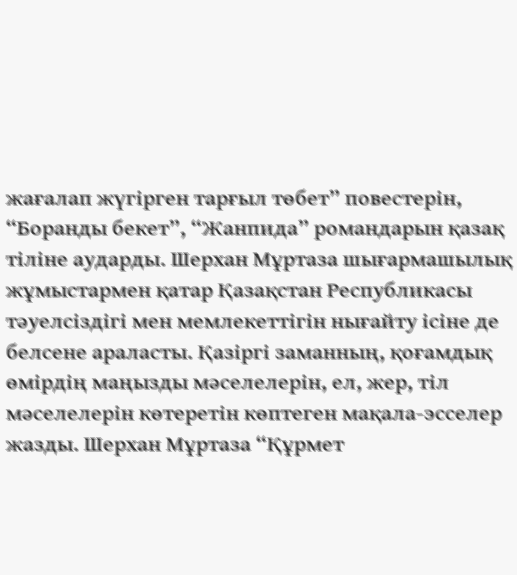жағалап жүгірген тарғыл төбет” повестерін, “Боранды бекет”, “Жанпида” романдарын қазақ тіліне аударды. Шерхан Мұртаза шығармашылық жұмыстармен қатар Қазақстан Республикасы тәуелсіздігі мен мемлекеттігін нығайту ісіне де белсене араласты. Қазіргі заманның, қоғамдық өмірдің маңызды мәселелерін, ел, жер, тіл мәселелерін көтеретін көптеген мақала-эсселер жазды. Шерхан Мұртаза “Құрмет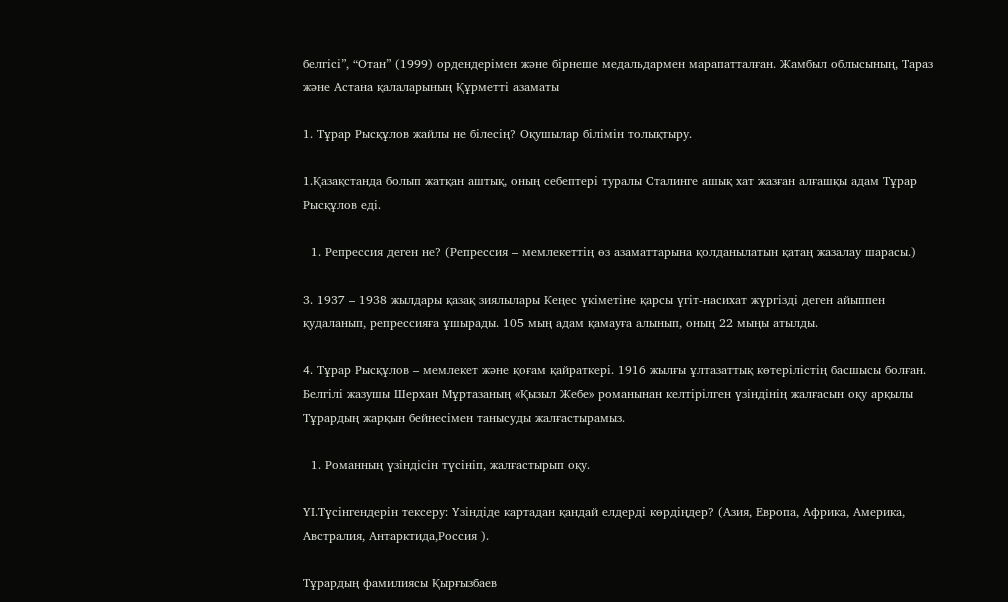белгісі”, “Отан” (1999) ордендерімен және бірнеше медальдармен марапатталған. Жамбыл облысының, Тараз және Астана қалаларының Құрметті азаматы

1. Тұрар Рысқұлов жайлы не білесің? Оқушылар білімін толықтыру.

1.Қазақстанда болып жатқан аштық, оның себептері туралы Сталинге ашық хат жазған алғашқы адам Тұрар Рысқұлов еді.

  1. Репрессия деген не? (Репрессия – мемлекеттің өз азаматтарына қолданылатын қатаң жазалау шарасы.)

3. 1937 – 1938 жылдары қазақ зиялылары Кеңес үкіметіне қарсы үгіт-насихат жүргізді деген айыппен қудаланып, репрессияға ұшырады. 105 мың адам қамауға алынып, оның 22 мыңы атылды.

4. Тұрар Рысқұлов – мемлекет және қоғам қайраткері. 1916 жылғы ұлтазаттық көтерілістің басшысы болған. Белгілі жазушы Шерхан Мұртазаның «Қызыл Жебе» романынан келтірілген үзіндінің жалғасын оқу арқылы Тұрардың жарқын бейнесімен танысуды жалғастырамыз.

  1. Романның үзіндісін түсініп, жалғастырып оқу.

ҮІ.Түсінгендерін тексеру: Үзіндіде картадан қандай елдерді көрдіңдер? (Азия, Европа, Африка, Америка, Австралия, Антарктида,Россия ).

Тұрардың фамилиясы Қырғызбаев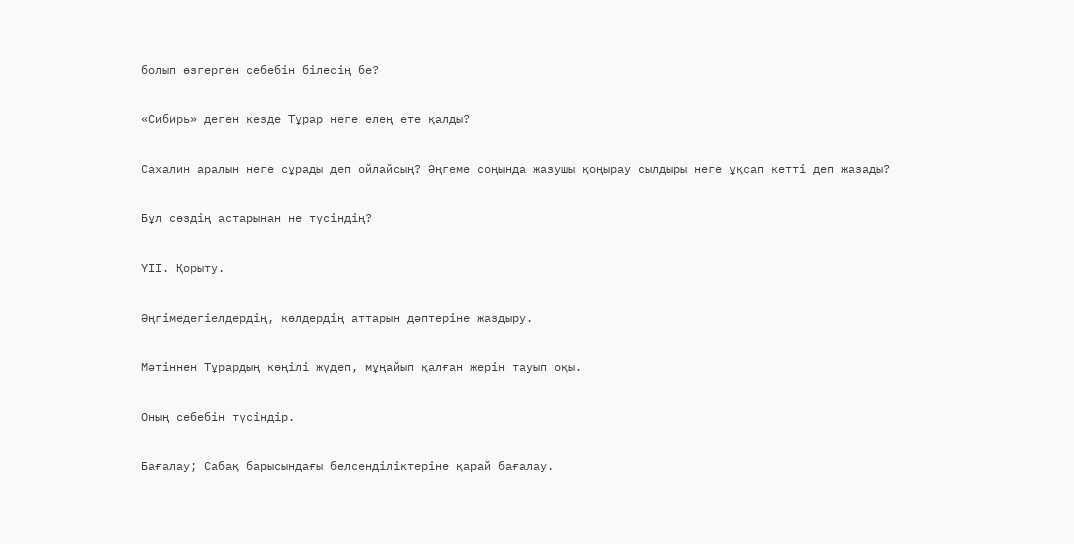болып өзгерген себебін білесің бе?

«Сибирь» деген кезде Тұрар неге елең ете қалды?

Сахалин аралын неге сұрады деп ойлайсың? Әңгеме соңында жазушы қоңырау сылдыры неге ұқсап кетті деп жазады?

Бұл сөздің астарынан не түсіндің?

ҮІІ. Қорыту.

Әңгімедегіелдердің, көлдердің аттарын дәптеріне жаздыру.

Мәтіннен Тұрардың көңілі жүдеп, мұңайып қалған жерін тауып оқы.

Оның себебін түсіндір.

Бағалау; Сабақ барысындағы белсенділіктеріне қарай бағалау.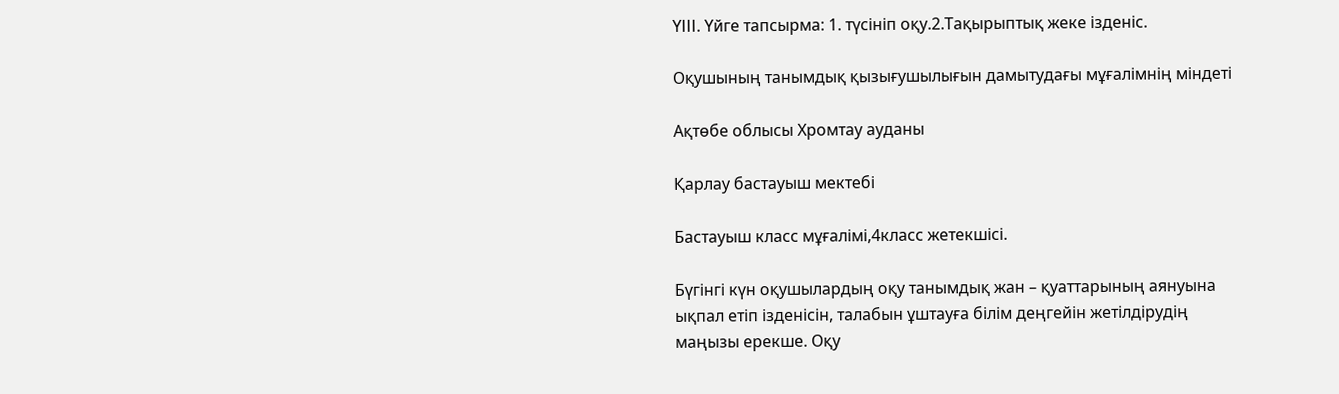ҮІІІ. Үйге тапсырма: 1. түсініп оқу.2.Тақырыптық жеке ізденіс.

Оқушының танымдық қызығушылығын дамытудағы мұғалімнің міндеті

Ақтөбе облысы Хромтау ауданы

Қарлау бастауыш мектебі

Бастауыш класс мұғалімі,4класс жетекшісі.

Бүгінгі күн оқушылардың оқу танымдық жан – қуаттарының аянуына ықпал етіп ізденісін, талабын ұштауға білім деңгейін жетілдірудің маңызы ерекше. Оқу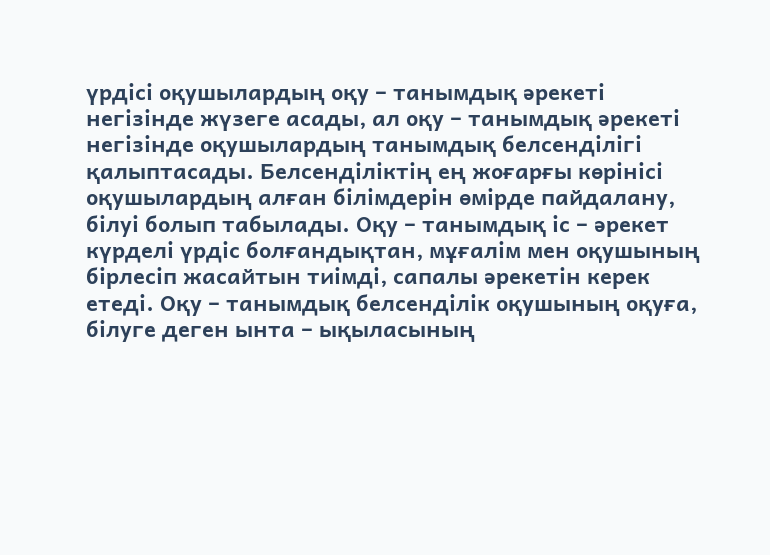үрдісі оқушылардың оқу – танымдық әрекеті негізінде жүзеге асады, ал оқу – танымдық әрекеті негізінде оқушылардың танымдық белсенділігі қалыптасады. Белсенділіктің ең жоғарғы көрінісі оқушылардың алған білімдерін өмірде пайдалану, білуі болып табылады. Оқу – танымдық іс – әрекет күрделі үрдіс болғандықтан, мұғалім мен оқушының бірлесіп жасайтын тиімді, сапалы әрекетін керек етеді. Оқу – танымдық белсенділік оқушының оқуға, білуге деген ынта – ықыласының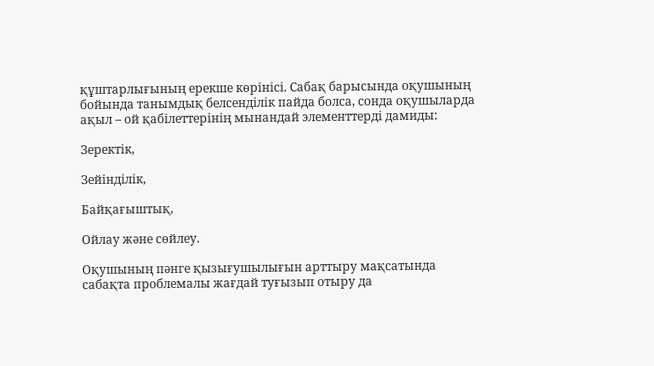құштарлығының ерекше көрінісі. Сабақ барысында оқушының бойында танымдық белсенділік пайда болса, сонда оқушыларда ақыл – ой қабілеттерінің мынандай элементтерді дамиды:

Зеректік,

Зейінділік,

Байқағыштық,

Ойлау және сөйлеу.

Оқушының пәнге қызығушылығын арттыру мақсатында сабақта проблемалы жағдай туғызып отыру да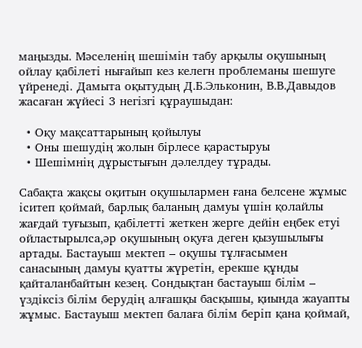маңызды. Мәселенің шешімін табу арқылы оқушының ойлау қабілеті нығайып кез келегн проблеманы шешуге үйренеді. Дамыта оқытудың Д.Б.Эльконин, В.В.Давыдов жасаған жүйесі 3 негізгі құраушыдан:

  • Оқу мақсаттарының қойылуы
  • Оны шешудің жолын бірлесе қарастыруы
  • Шешімнің дұрыстығын дәлелдеу тұрады.

Сабақта жақсы оқитын оқушылармен ғана белсене жұмыс іситеп қоймай, барлық баланың дамуы үшін қолайлы жағдай туғызып, қабілетті жеткен жерге дейін еңбек етуі ойластырылса,әр оқушының оқуға деген қызушылығы артады. Бастауыш мектеп – оқушы тұлғасымен санасының дамуы қуатты жүретін, ерекше құнды қайталанбайтын кезең. Сондықтан бастауыш білім – үздіксіз білім берудің алғашқы басқышы, қиында жауапты жұмыс. Бастауыш мектеп балаға білім беріп қана қоймай,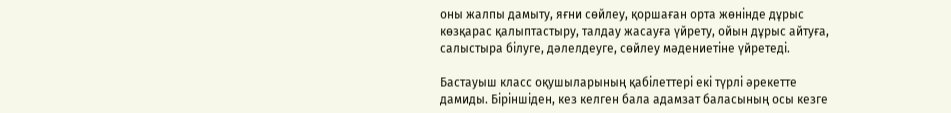оны жалпы дамыту, яғни сөйлеу, қоршаған орта жөнінде дұрыс көзқарас қалыптастыру, талдау жасауға үйрету, ойын дұрыс айтуға, салыстыра білуге, дәлелдеуге, сөйлеу мәдениетіне үйретеді.

Бастауыш класс оқушыларының қабілеттері екі түрлі әрекетте дамиды. Біріншіден, кез келген бала адамзат баласының осы кезге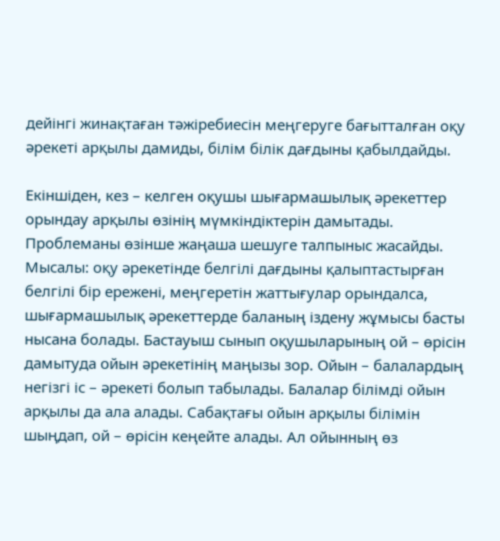дейінгі жинақтаған тәжіребиесін меңгеруге бағытталған оқу әрекеті арқылы дамиды, білім білік дағдыны қабылдайды.

Екіншіден, кез – келген оқушы шығармашылық әрекеттер орындау арқылы өзінің мүмкіндіктерін дамытады. Проблеманы өзінше жаңаша шешуге талпыныс жасайды. Мысалы: оқу әрекетінде белгілі дағдыны қалыптастырған белгілі бір ережені, меңгеретін жаттығулар орындалса, шығармашылық әрекеттерде баланың іздену жұмысы басты нысана болады. Бастауыш сынып оқушыларының ой – өрісін дамытуда ойын әрекетінің маңызы зор. Ойын – балалардың негізгі іс – әрекеті болып табылады. Балалар білімді ойын арқылы да ала алады. Сабақтағы ойын арқылы білімін шыңдап, ой – өрісін кеңейте алады. Ал ойынның өз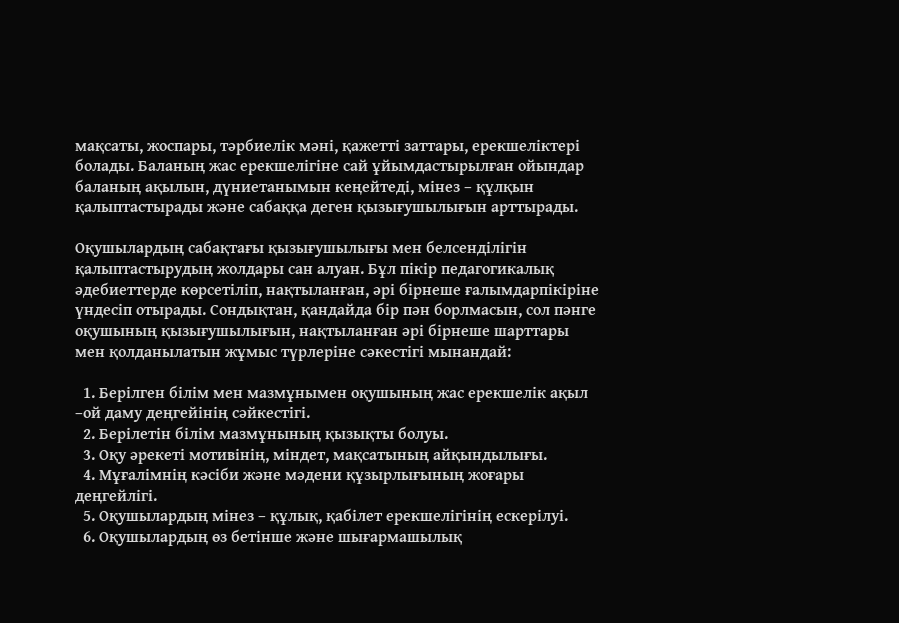мақсаты, жоспары, тәрбиелік мәні, қажетті заттары, ерекшеліктері болады. Баланың жас ерекшелігіне сай ұйымдастырылған ойындар баланың ақылын, дүниетанымын кеңейтеді, мінез – құлқын қалыптастырады және сабаққа деген қызығушылығын арттырады.

Оқушылардың сабақтағы қызығушылығы мен белсенділігін қалыптастырудың жолдары сан алуан. Бұл пікір педагогикалық әдебиеттерде көрсетіліп, нақтыланған, әрі бірнеше ғалымдарпікіріне үндесіп отырады. Сондықтан, қандайда бір пән борлмасын, сол пәнге оқушының қызығушылығын, нақтыланған әрі бірнеше шарттары мен қолданылатын жұмыс түрлеріне сәкестігі мынандай:

  1. Берілген білім мен мазмұнымен оқушының жас ерекшелік ақыл –ой даму деңгейінің сәйкестігі.
  2. Берілетін білім мазмұнының қызықты болуы.
  3. Оқу әрекеті мотивінің, міндет, мақсатының айқындылығы.
  4. Мұғалімнің кәсіби және мәдени құзырлығының жоғары деңгейлігі.
  5. Оқушылардың мінез – құлық, қабілет ерекшелігінің ескерілуі.
  6. Оқушылардың өз бетінше және шығармашылық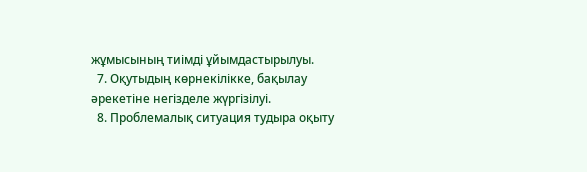жұмысының тиімді ұйымдастырылуы.
  7. Оқутыдың көрнекілікке, бақылау әрекетіне негізделе жүргізілуі.
  8. Проблемалық ситуация тудыра оқыту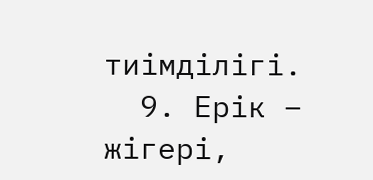тиімділігі.
  9. Ерік – жігері,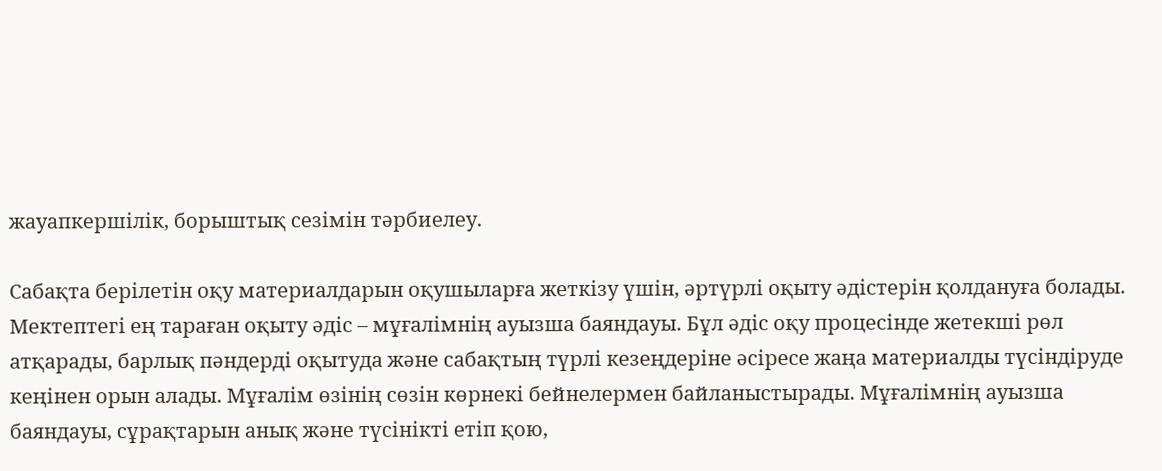жауапкершілік, борыштық сезімін тәрбиелеу.

Сабақта берілетін оқу материалдарын оқушыларға жеткізу үшін, әртүрлі оқыту әдістерін қолдануға болады. Мектептегі ең тараған оқыту әдіс – мұғалімнің ауызша баяндауы. Бұл әдіс оқу процесінде жетекші рөл атқарады, барлық пәндерді оқытуда және сабақтың түрлі кезеңдеріне әсіресе жаңа материалды түсіндіруде кеңінен орын алады. Мұғалім өзінің сөзін көрнекі бейнелермен байланыстырады. Мұғалімнің ауызша баяндауы, сұрақтарын анық және түсінікті етіп қою,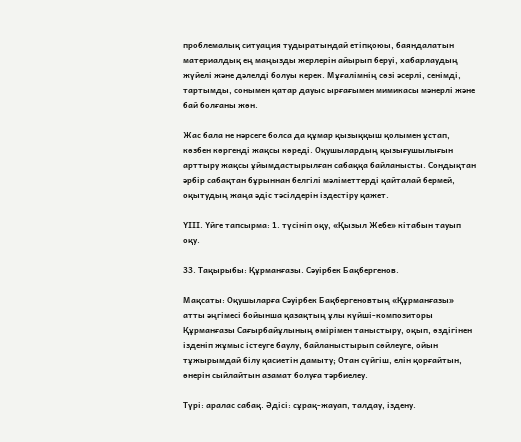проблемалық ситуация тудыратындай етіпқоюы, баяндалатын материалдық ең маңызды жерлерін айырып беруі, хабарлаудың жүйелі және дәлелді болуы керек. Мұғалімнің сөзі әсерлі, сенімді, тартымды, сонымен қатар дауыс ырғағымен мимикасы мәнерлі және бай болғаны жөн.

Жас бала не нәрсеге болса да құмар қызыққыш қолымен ұстап, көзбен көргенді жақсы көреді. Оқушылардың қызығушылығын арттыру жақсы ұйымдастырылған сабаққа байланысты. Сондықтан әрбір сабақтан бұрыннан белгілі мәліметтерді қайталай бермей, оқытудың жаңа әдіс тәсілдерін іздестіру қажет.

ҮІІІ. Үйге тапсырма: 1. түсініп оқу, «Қызыл Жебе» кітабын тауып оқу.

33. Тақырыбы: Құрманғазы. Сәуірбек Бақбергенов.

Мақсаты: Оқушыларға Сәуірбек Бақбергеновтың «Құрманғазы» атты әңгімесі бойынша қазақтың ұлы күйші-композиторы Құрманғазы Сағырбайұлының өмірімен таныстыру, оқып, өздігінен ізденіп жұмыс істеуге баулу, байланыстырып сөйлеуге, ойын тұжырымдай білу қасиетін дамыту; Отан сүйгіш, елін қорғайтын, өнерін сыйлайтын азамат болуға тәрбиелеу.

Түрі: аралас сабақ. Әдісі: сұрақ-жауап, талдау, іздену.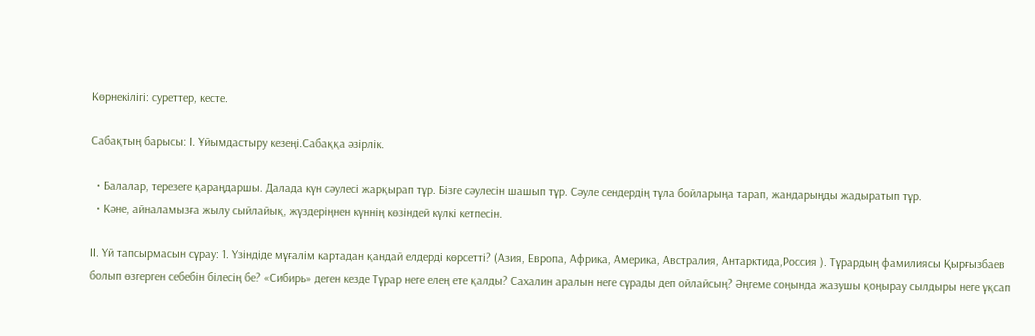Көрнекілігі: суреттер, кесте.

Сабақтың барысы: І. Ұйымдастыру кезеңі.Сабаққа әзірлік.

  • Балалар, терезеге қараңдаршы. Далада күн сәулесі жарқырап тұр. Бізге сәулесін шашып тұр. Сәуле сендердің тұла бойларыңа тарап, жандарыңды жадыратып тұр.
  • Кәне, айналамызға жылу сыйлайық, жүздеріңнен күннің көзіндей күлкі кетпесін.

ІІ. Үй тапсырмасын сұрау: 1. Үзіндіде мұғалім картадан қандай елдерді көрсетті? (Азия, Европа, Африка, Америка, Австралия, Антарктида,Россия ). Тұрардың фамилиясы Қырғызбаев болып өзгерген себебін білесің бе? «Сибирь» деген кезде Тұрар неге елең ете қалды? Сахалин аралын неге сұрады деп ойлайсың? Әңгеме соңында жазушы қоңырау сылдыры неге ұқсап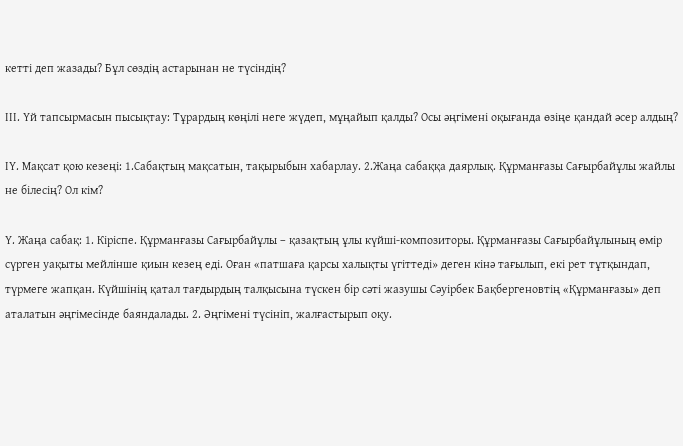кетті деп жазады? Бұл сөздің астарынан не түсіндің?

ІІІ. Үй тапсырмасын пысықтау: Тұрардың көңілі неге жүдеп, мұңайып қалды? Осы әңгімені оқығанда өзіңе қандай әсер алдың?

ІҮ. Мақсат қою кезеңі: 1.Сабақтың мақсатын, тақырыбын хабарлау. 2.Жаңа сабаққа даярлық. Құрманғазы Сағырбайұлы жайлы не білесің? Ол кім?

Ү. Жаңа сабақ: 1. Кіріспе. Құрманғазы Сағырбайұлы – қазақтың ұлы күйші-композиторы. Құрманғазы Сағырбайұлының өмір сүрген уақыты мейлінше қиын кезең еді. Оған «патшаға қарсы халықты үгіттеді» деген кінә тағылып, екі рет тұтқындап, түрмеге жапқан. Күйшінің қатал тағдырдың талқысына түскен бір сәті жазушы Сәуірбек Бақбергеновтің «Құрманғазы» деп аталатын әңгімесінде баяндалады. 2. Әңгімені түсініп, жалғастырып оқу.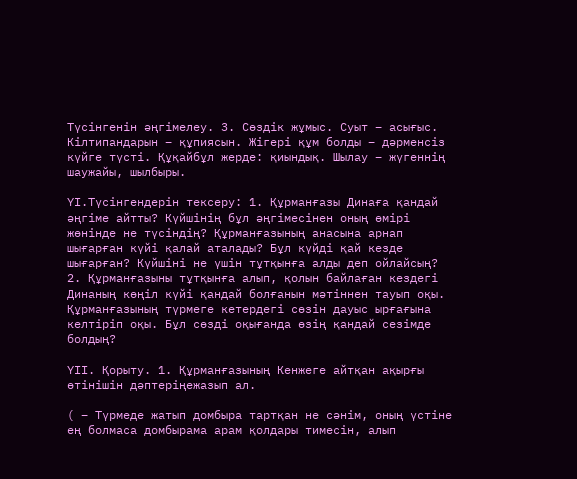Түсінгенін әңгімелеу. 3. Сөздік жұмыс. Суыт – асығыс. Кілтипандарын – құпиясын. Жігері құм болды – дәрменсіз күйге түсті. Құқайбұл жерде: қиындық. Шылау – жүгеннің шаужайы, шылбыры.

ҮІ.Түсінгендерін тексеру: 1. Құрманғазы Динаға қандай әңгіме айтты? Күйшінің бұл әңгімесінен оның өмірі жөнінде не түсіндің? Құрманғазының анасына арнап шығарған күйі қалай аталады? Бұл күйді қай кезде шығарған? Күйшіні не үшін тұтқынға алды деп ойлайсың? 2. Құрманғазыны тұтқынға алып, қолын байлаған кездегі Динаның көңіл күйі қандай болғанын мәтіннен тауып оқы. Құрманғазының түрмеге кетердегі сөзін дауыс ырғағына келтіріп оқы. Бұл сөзді оқығанда өзің қандай сезімде болдың?

ҮІІ. Қорыту. 1. Құрманғазының Кенжеге айтқан ақырғы өтінішін дәптеріңежазып ал.

( – Түрмеде жатып домбыра тартқан не сәнім, оның үстіне ең болмаса домбырама арам қолдары тимесін, алып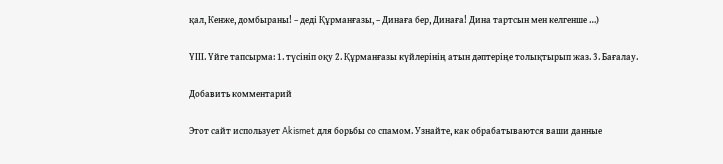қал, Кенже, домбыраны! – деді Құрманғазы, – Динаға бер, Динаға! Дина тартсын мен келгенше …)

ҮІІІ. Үйге тапсырма: 1. түсініп оқу 2. Құрманғазы күйлерінің атын дәптеріңе толықтырып жаз. 3. Бағалау.

Добавить комментарий

Этот сайт использует Akismet для борьбы со спамом. Узнайте, как обрабатываются ваши данные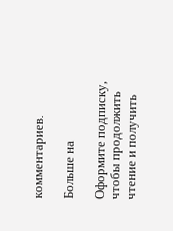комментариев.

Больше на

Оформите подписку, чтобы продолжить чтение и получить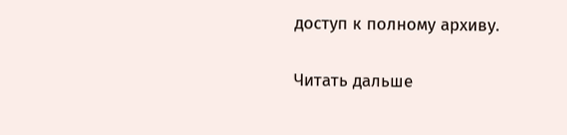доступ к полному архиву.

Читать дальше